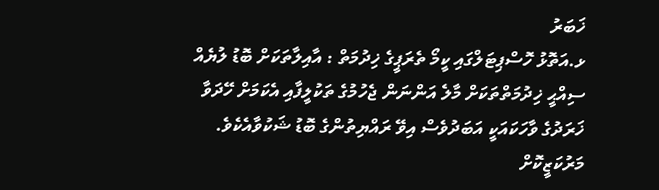ޚަބަރު
ޅ.އަތޮޅު ހޮސްޕިޓަލްގައި ކީމޯ ތެރަޕީގެ ޚިދުމަތް : އާއިލާތަކަށް ބޮޑު ލުޔެއް
ސިއްޙީ ޚިދުމަތްތަކަށް މާލެ އަންނަން ޖެހުމުގެ ތަކުލީފާއި އެކަމަށް ހޭދަވާ ޚަރަދުގެ ވާހަކައަކީ އަބަދުވެސް އިވޭ ރައްޔިތުންގެ ބޮޑު ޝަކުވާއެކެވެ. މަރުކަޒީކޮށް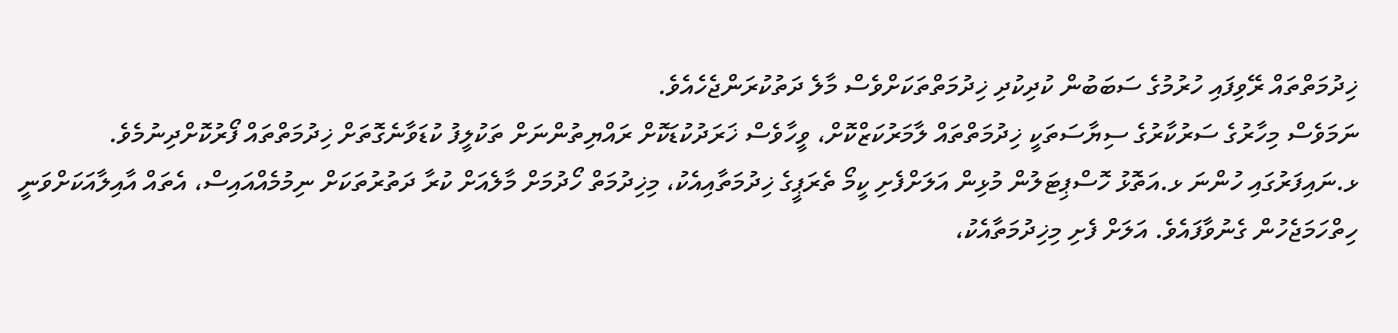ޚިދުމަތްތައް ރޭވިފައި ހުރުމުގެ ސަބަބުން ކުދިކުދި ޚިދުމަތްތަކަށްވެސް މާލެ ދަތުކުރަންޖެހެއެވެ.
ނަމަވެސް މިހާރުގެ ސަރުކާރުގެ ސިޔާސަތަކީ ޚިދުމަތްތައް ލާމަރުކަޒްކޮށް، ވީހާވެސް ޚަރަދުކުޑަކޮށް ރައްޔިތުންނަށް ތަކުލީފު ކުޑަވާނެގޮތަށް ޚިދުމަތްތައް ފޯރުކޮށްދިނުމެވެ.
ޅ.ނައިފަރުގައި ހުންނަ ޅ.އަތޮޅު ހޮސްޕިޓަލުން މުޅިން އަލަށްފެށި ކީމޯ ތެރަޕީގެ ޚިދުމަތާއިއެކު، މިޚިދުމަތް ހޯދުމަށް މާލެއަށް ކުރާ ދަތުރުތަކަށް ނިމުމެއްއައިސް، އެތައް އާއިލާއަކަށްވަނީ ހިތްހަމަޖެހުން ގެނުވާފައެވެ. އަލަށް ފެށި މިޚިދުމަތާއެކު،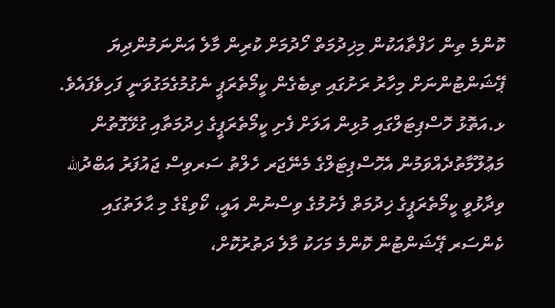ކޮންމެ ތިން ހަފްތާއަކުން މިޚިދުމަތް ހޯދުމަށް ކުރިން މާލެ އަންނަމުންދިޔަ ޕޭޝަންޓުންނަށް މިހާރު ރަށުގައި ތިބެގެން ކީމޯތެރަޕީ ނެގުމުގެމަގުވަނީ ފަހިވެފައެވެ.
ޅ.އަތޮޅު ހޮސްޕިޓަލްގައި މުޅިން އަލަށް ފެށި ކީމޯތެރަޕީގެ ޚިދުމަތާއި ގުޅޭގޮތުން މަޢުލޫމާތުދެއްވަމުން އެހޮސްޕިޓަލްގެ މެނޭޖަރ ހެލްތު ސަރވިސް ޖައުފަރު އަބްދުالله ވިދާޅުވީ ކީމޯތެރަޕީގެ ޚިދުމަތް ފެށުމުގެ ވިސްނުން އައީ، ކޯވިޑްގެ މި ޙާލަތުގައި ކެންސަރ ޕޭޝަންޓުން ކޮންމެ މަހަކު މާލެ ދަތުރުކޮށް،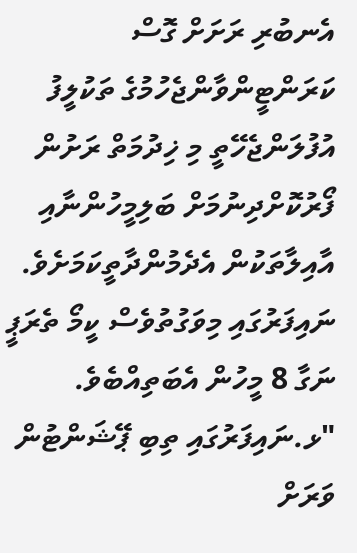އެނބުރި ރަށަށް ގޮސް ކަރަންޓީންވާންޖެހުމުގެ ތަކުލީފު އުފުލަންޖެހޭތީ މި ޚިދުމަތް ރަށުން ފޯރުކޮށްދިނުމަށް ބަލިމީހުންނާއި އާއިލާތަކުން އެދެމުންދާތީކަމަށެވެ.
ނައިފަރުގައި މިވަގުތުވެސް ކީމޯ ތެރަޕީ ނަގާ 8 މީހުން އެބަތިއްބެވެ.
"ޅ.ނައިފަރުގައި ތިބި ޕޭޝަންޓުން ވަރަށް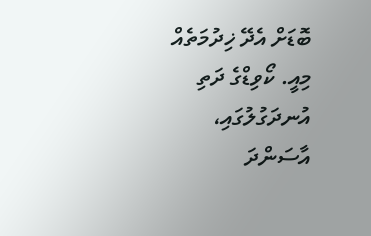ބޮޑަށް އެދޭ ޚިދުމަތެއް މިއީ. ކޯވިޑްގެ ދަތި އުނދަގުލުގައި، އާސަންދަ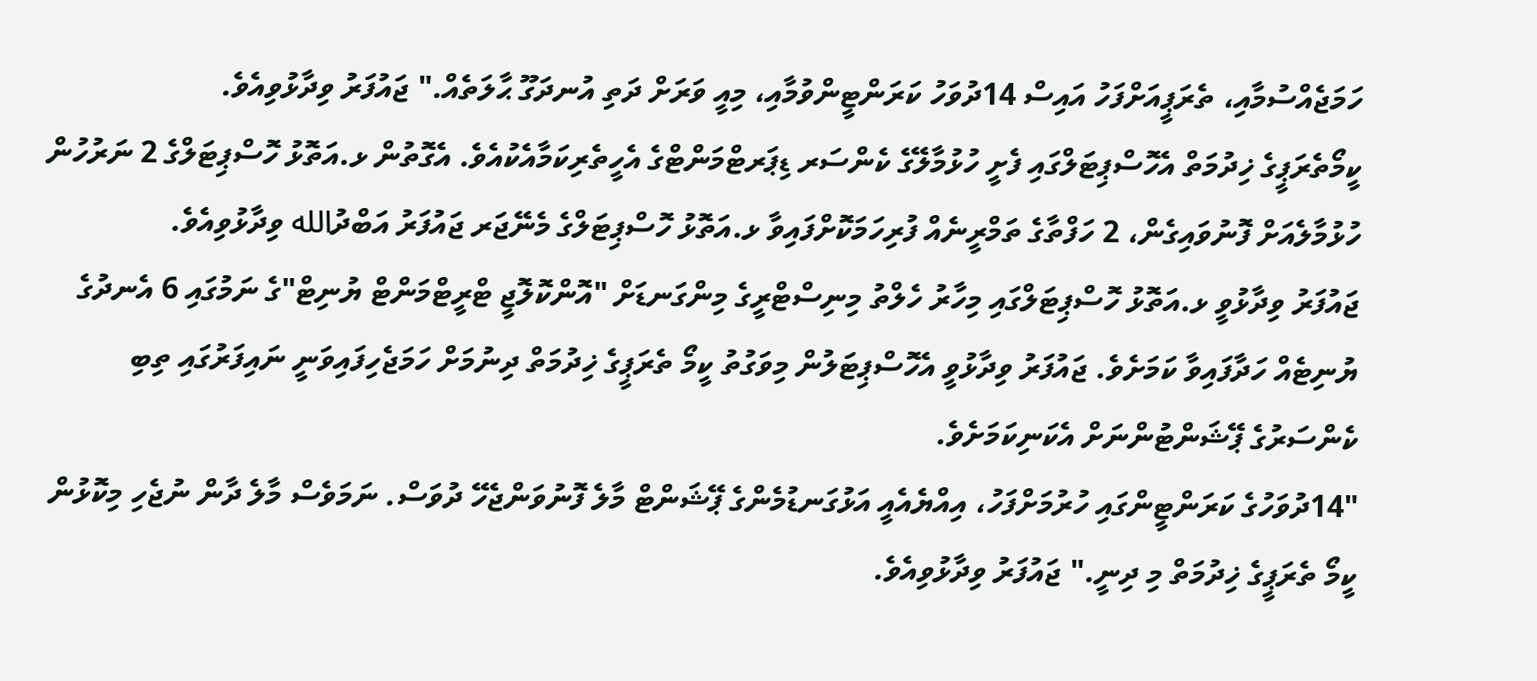ހަމަޖެއްސުމާއި، ތެރަޕީއަށްފަހު އައިސް 14ދުވަހު ކަރަންޓީންވުމާއި، މިއީ ވަރަށް ދަތި އުނދަގޫ ޙާލަތެއް." ޖައުފަރު ވިދާޅުވިއެވެ.
ކީމޯތެރަޕީގެ ޚިދުމަތް އެހޮސްޕިޓަލްގައި ފެށީ ހުޅުމާލޭގެ ކެންސަރ ޑިޕަރޓްމަންޓްގެ އެހީތެރިކަމާއެކުއެވެ. އެގޮތުން ޅ.އަތޮޅު ހޮސްޕިޓަލްގެ 2 ނަރުހުން ހުޅުމާލެއަށް ފޮނުވައިގެން، 2 ހަފްތާގެ ތަމްރީނެއް ފުރިހަމަކޮށްފައިވާ ޅ.އަތޮޅު ހޮސްޕިޓަލްގެ މެނޭޖަރ ޖައުފަރު އަބްދުالله ވިދާޅުވިއެވެ.
ޖައުފަރު ވިދާޅުވީ ޅ.އަތޮޅު ހޮސްޕިޓަލްގައި މިހާރު ހެލްތު މިނިސްޓްރީގެ މިންގަނޑަށް "އޮންކޮލޮޖީ ޓްރީޓްމަންޓް ޔުނިޓް"ގެ ނަމުގައި 6 އެނދުގެ ޔުނިޓެއް ހަދާފައިވާ ކަމަށެވެ. ޖައުފަރު ވިދާޅުވީ އެހޮސްޕިޓަލުން މިވަގުތު ކީމޯ ތެރަޕީގެ ޚިދުމަތް ދިނުމަށް ހަމަޖެހިފައިވަނީ ނައިފަރުގައި ތިބި ކެންސަރުގެ ޕޭޝަންޓުންނަށް އެކަނިކަމަށެވެ.
"14ދުވަހުގެ ކަރަންޓީންގައި ހުރުމަށްފަހު، އިއްޔެއެއީ އަޅުގަނޑުމެންގެ ޕޭޝަންޓް މާލެ ފޮނުވަންޖެހޭ ދުވަސް. ނަމަވެސް މާލެ ދާން ނުޖެހި މިކޮޅުން ކީމޯ ތެރަޕީގެ ޚިދުމަތް މި ދިނީ." ޖައުފަރު ވިދާޅުވިއެވެ.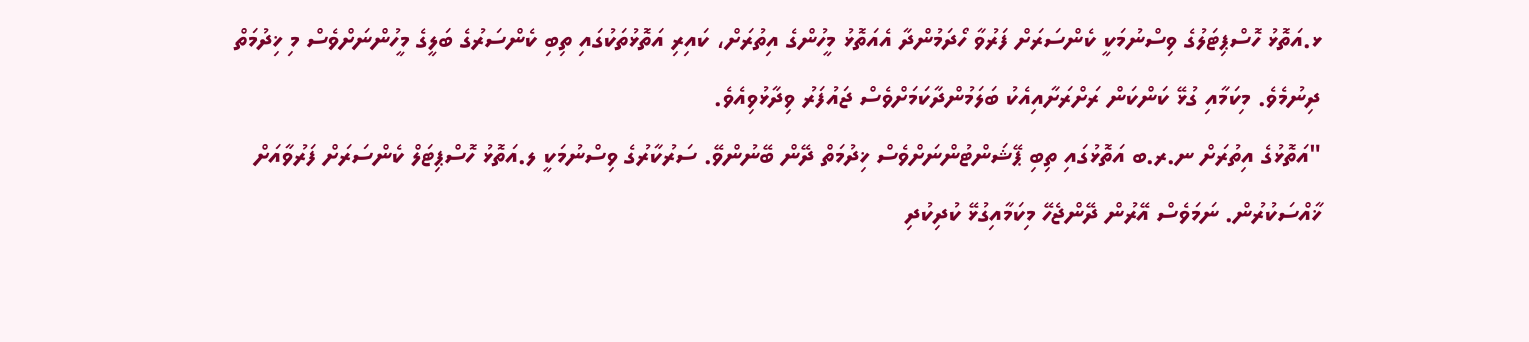ޅ.އަތޮޅު ހޮސްޕިޓަލުގެ ވިސްނުމަކީ ކެންސަރަށް ފަރުވާ ހޯދަމުންދާ އެއަތޮޅު މީހުންގެ އިތުރަށް، ކައިރި އަތޮޅުތަކުގައި ތިބި ކެންސަރުގެ ބަލީގެ މީހުންނަށްވެސް މި ޚިދުމަތް ދިނުމެވެ. މިކަމާއި ގުޅޭ ކަންކަން ރަށްރަށާއިއެކު ބަލަމުންދާކަމަށްވެސް ޖައުފަރު ވިދާޅުވިއެވެ.
"އަތޮޅުގެ އިތުރަށް ނ.ރ.ބ އަތޮޅުގައި ތިބި ޕޭޝަންޓުންނަށްވެސް ޚިދުމަތް ދޭން ބޭނުންވޭ. ސަރުކާރުގެ ވިސްނުމަކީ ލ.އަތޮޅު ހޮސްޕިޓަލް ކެންސަރަށް ފަރުވާއަށް ޚާއްސަކުރުން. ނަމަވެސް އޭރުން ދޭންޖެހޭ މިކަމާއިގުޅޭ ކުދިކުދި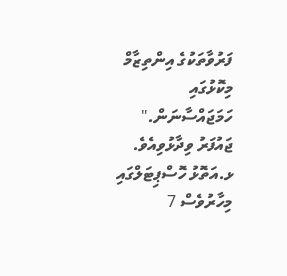ފަރުވާތަކުގެ އިންތިޒާމް މިކޮޅުގައި ހަމަޖައްސާނަން." ޖައުފަރު ވިދާޅުވިއެވެ.
ޅ.އަތޮޅު ހޮސްޕިޓަލްގައި މިހާރުވެސް 7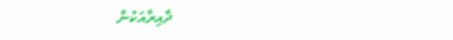ދާއިރާއަކުން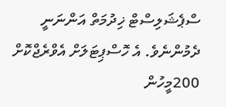ސްޕެޝަލިސްޓް ޚިދުމަތް އަންނަނީ ދެމުންނެވެ. އެ ހޮސްޕިޓަލަށް އެވްރެޖްކޮށް 200މީހުން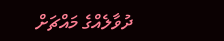ދުވާލެއްގެ މައްޗަށް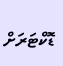ޑޮކްޓަރަށް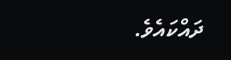ދައްކައެވެ.